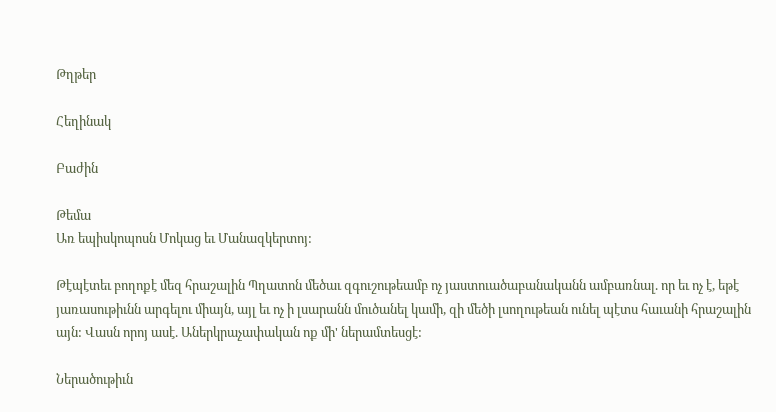Թղթեր

Հեղինակ

Բաժին

Թեմա
Առ եպիսկոպոսն Մոկաց եւ Մանազկերտոյ:

Թէպէտեւ բողոքէ մեզ հրաշալին Պղատոն մեծաւ զգուշութեամբ ոչ յաստուածաբանականն ամբառնալ. որ եւ ոչ է, եթէ յառասութիւնն արգելու միայն, այլ եւ ոչ ի լսարանն մուծանել կամի, զի մեծի լսողութեան ունել պէտս հաւանի հրաշալին այն: Վասն որոյ ասէ. Աներկրաչափական ոք մի' ներամտեսցէ:

Ներածութիւն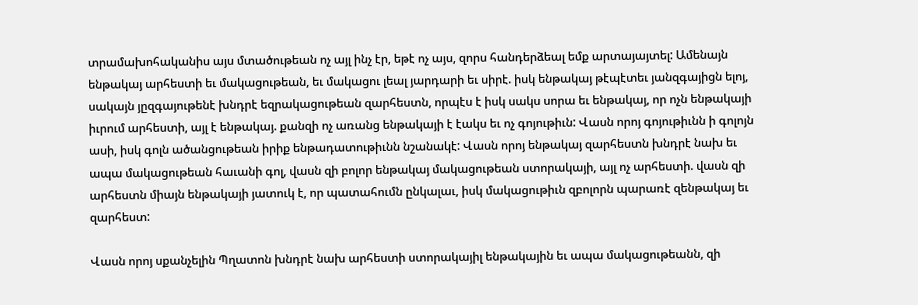տրամախոհականիս այս մտածութեան ոչ այլ ինչ էր, եթէ ոչ այս, զորս հանդերձեալ եմք արտայայտել: Ամենայն ենթակայ արհեստի եւ մակացութեան, եւ մակացու լեալ յարդարի եւ սիրէ. իսկ ենթակայ թէպէտեւ յանզգայիցն ելոյ, սակայն յըզգայութենէ խնդրէ եզրակացութեան զարհեստն, որպէս է իսկ սակս սորա եւ ենթակայ, որ ոչն ենթակայի իւրում արհեստի, այլ է ենթակայ. քանզի ոչ առանց ենթակայի է էակս եւ ոչ գոյութիւն: Վասն որոյ գոյութիւնն ի գոլոյն ասի, իսկ գոլն ածանցութեան իրիք ենթադատութիւնն նշանակէ: Վասն որոյ ենթակայ զարհեստն խնդրէ նախ եւ ապա մակացութեան հաւանի գոլ, վասն զի բոլոր ենթակայ մակացութեան ստորակայի, այլ ոչ արհեստի. վասն զի արհեստն միայն ենթակայի յատուկ է, որ պատահումն ընկալաւ, իսկ մակացութիւն զբոլորն պարառէ զենթակայ եւ զարհեստ:

Վասն որոյ սքանչելին Պղատոն խնդրէ նախ արհեստի ստորակայիլ ենթակային եւ ապա մակացութեանն, զի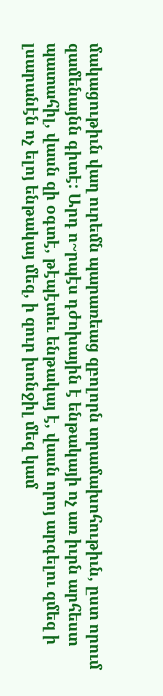մակացութիւն վաղ ուրեմն պարառեաց զբոլորն տրամախոհութիւն, ըստ որում զամենայնն գիտէ: Արդ ո~րպէս դժոխային է ենթակայի ոչ առ իւրն արհեստ պատահիլ, վասն զի օգտէ, թէպէտեւ ենթակայ է, վասն որոյ արգելու զմեզ ի լսարանէն ոչ ելոյ ենթակայ մեզ, ի զուր խոնջիլ մեզ կամ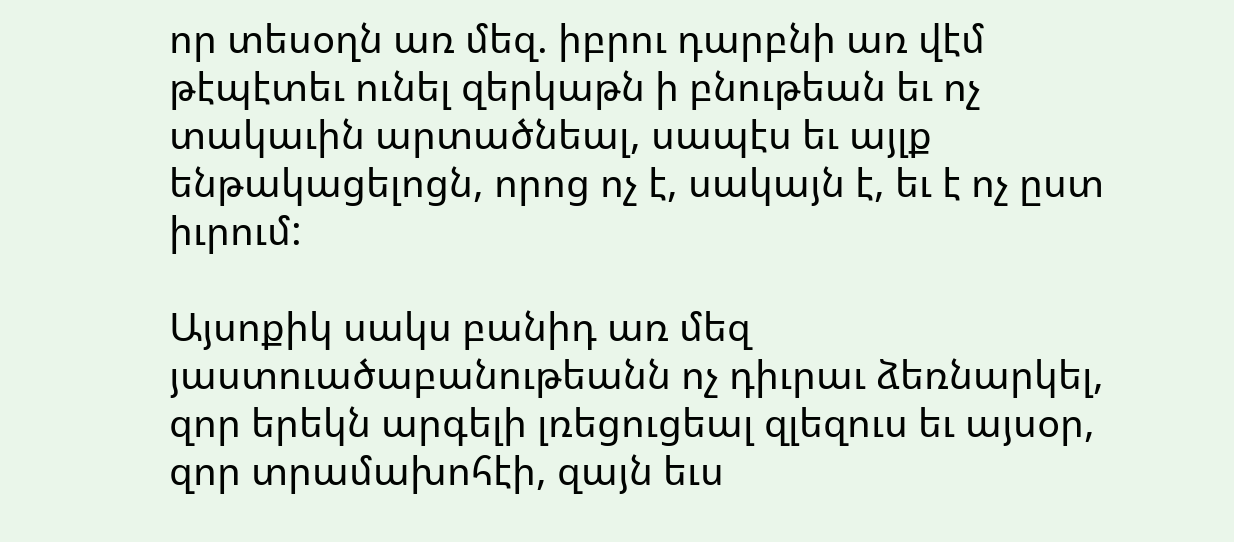որ տեսօղն առ մեզ. իբրու դարբնի առ վէմ թէպէտեւ ունել զերկաթն ի բնութեան եւ ոչ տակաւին արտածնեալ, սապէս եւ այլք ենթակացելոցն, որոց ոչ է, սակայն է, եւ է ոչ ըստ իւրում:

Այսոքիկ սակս բանիդ առ մեզ յաստուածաբանութեանն ոչ դիւրաւ ձեռնարկել, զոր երեկն արգելի լռեցուցեալ զլեզուս եւ այսօր, զոր տրամախոհէի, զայն եւս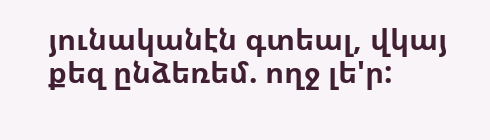յունականէն գտեալ, վկայ քեզ ընձեռեմ. ողջ լե'ր: